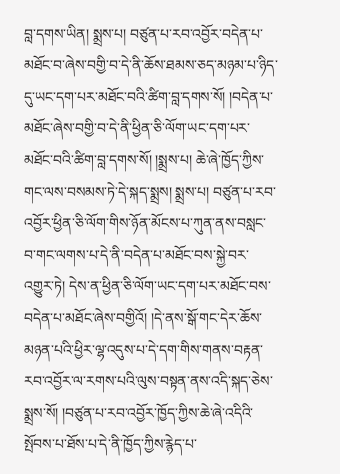བླ་དགས་ཡིན། སྨྲས་པ། བཙུན་པ་རབ་འབྱོར་བདེན་པ་མཐོང་བ་ཞེས་བགྱི་བ་དེ་ནི་ཆོས་ཐམས་ཅད་མཉམ་པ་ཉིད་དུ་ཡང་དག་པར་མཐོང་བའི་ཚིག་བླ་དགས་སོ། །བདེན་པ་མཐོང་ཞེས་བགྱི་བ་དེ་ནི་ཕྱིན་ཅི་ལོག་ཡང་དག་པར་མཐོང་བའི་ཚིག་བླ་དགས་སོ། །སྨྲས་པ། ཆེ་ཞེ་ཁྱོད་ཀྱིས་གང་ལས་བསམས་ཏེ་དེ་སྐད་སྨྲས། སྨྲས་པ། བཙུན་པ་རབ་འབྱོར་ཕྱིན་ཅི་ལོག་གིས་ཉོན་མོངས་པ་ཀུན་ནས་བསླང་བ་གང་ལགས་པ་དེ་ནི་བདེན་པ་མཐོང་བས་སྐྱེ་བར་འགྱུར་ཏེ། དེས་ན་ཕྱིན་ཅི་ལོག་ཡང་དག་པར་མཐོང་བས་བདེན་པ་མཐོང་ཞེས་བགྱིའོ། །དེ་ནས་སྒོ་གང་དེར་ཆོས་མཉན་པའི་ཕྱིར་ལྷ་འདུས་པ་དེ་དག་གིས་གནས་བརྟན་རབ་འབྱོར་ལ་རགས་པའི་ལུས་བསྟན་ནས་འདི་སྐད་ཅེས་སྨྲས་སོ། །བཙུན་པ་རབ་འབྱོར་ཁྱོད་ཀྱིས་ཆེ་ཞེ་འདིའི་སྤོབས་པ་ཐོས་པ་དེ་ནི་ཁྱོད་ཀྱིས་རྙེད་པ་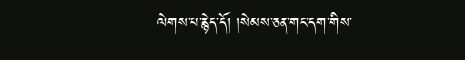ལེགས་པ་རྙེད་དོ། །སེམས་ཅན་གང་དག་གིས་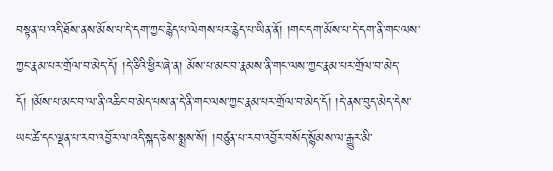བསྟན་པ་འདི་ཐོས་ནས་མོས་པ་དེ་དག་ཀྱང་རྙེད་པ་ལེགས་པར་རྙེད་པ་ཡིན་ནོ། །གང་དག་མོས་པ་དེ་དག་ནི་གང་ལས་ཀྱང་རྣམ་པར་གྲོལ་བ་མེད་དོ། །དེ་ཅིའི་ཕྱིར་ཞེ་ན། མོས་པ་མང་བ་རྣམས་ནི་གང་ལས་ཀྱང་རྣམ་པར་གྲོལ་བ་མེད་དོ། །མོས་པ་མང་བ་ལ་ནི་འཆིང་བ་མེད་པས་ན་དེ་ནི་གང་ལས་ཀྱང་རྣམ་པར་གྲོལ་བ་མེད་དོ། །དེ་ནས་བུད་མེད་དེས་ཡང་ཚེ་དང་ལྡན་པ་རབ་འབྱོར་ལ་འདི་སྐད་ཅེས་སྨྲས་སོ། །བཙུན་པ་རབ་འབྱོར་བསོད་སྙོམས་ལ་རྒྱུར་མི་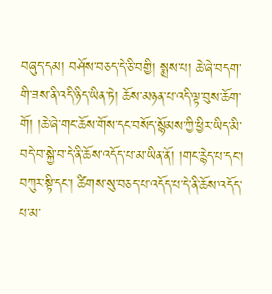བཞུད་དམ། བཤོས་བཅད་དེ་ཅི་བགྱི། སྨྲས་པ། ཆེ་ཞེ་བདག་གི་ཟས་ནི་འདི་ཉིད་ཡིན་ཏེ། ཆོས་མཉན་པ་འདི་ལྟ་བུས་ཆོག་གོ། །ཆེ་ཞེ་གང་ཆོས་གོས་དང་བསོད་སྙོམས་ཀྱི་ཕྱིར་ཡིད་མི་བདེ་བ་སྐྱེ་བ་དེ་ནི་ཆོས་འདོད་པ་མ་ཡིན་ནོ། །གང་རྙེད་པ་དང་། བཀུར་སྟི་དང་། ཚིགས་སུ་བཅད་པ་འདོད་པ་དེ་ནི་ཆོས་འདོད་པ་མ་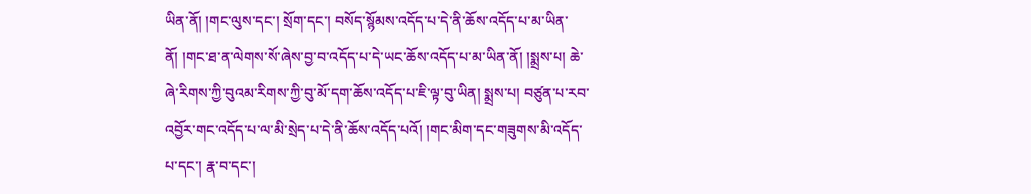ཡིན་ནོ། །གང་ལུས་དང་། སྲོག་དང་། བསོད་སྙོམས་འདོད་པ་དེ་ནི་ཆོས་འདོད་པ་མ་ཡིན་ནོ། །གང་ཐ་ན་ལེགས་སོ་ཞེས་བྱ་བ་འདོད་པ་དེ་ཡང་ཆོས་འདོད་པ་མ་ཡིན་ནོ། །སྨྲས་པ། ཆེ་ཞེ་རིགས་ཀྱི་བུའམ་རིགས་ཀྱི་བུ་མོ་དག་ཆོས་འདོད་པ་ཇི་ལྟ་བུ་ཡིན། སྨྲས་པ། བཙུན་པ་རབ་འབྱོར་གང་འདོད་པ་ལ་མི་སྲེད་པ་དེ་ནི་ཆོས་འདོད་པའོ། །གང་མིག་དང་གཟུགས་མི་འདོད་པ་དང་། རྣ་བ་དང་།